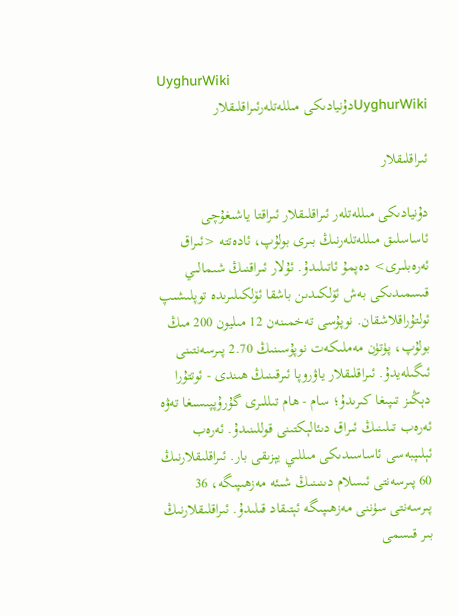UyghurWiki
UyghurWikiدۇنيادىكى مىللەتلەرئىراقلىقلار

ئىراقلىقلار

دۇنيادىكى مىللەتلەر ئىراقلىقلار ئىراقتا ياشىغۇچى ئاساسلىق مىللەتلەرنىڭ بىرى بولۇپ، ئادەتتە <ئىراق ئەرەبلىرى> دەپمۇ ئاتىلىدۇ. ئۇلار ئىراقنىڭ شىمالىي قىسمىدىكى بەش ئۆلكىدىن باشقا ئۆلكىلىرىدە توپلىشىپ ئولتۇراقلاشقان. نوپۇسى تەخمىنەن 12 مىليون 200 مىڭ بولۇپ، پۈتۈن مەملىكەت نوپۇسىنىڭ 2.70 پىرسەنتىنى ئىگىلەيدۇ. ئىراقلىقلار ياۋروپا ئىرقىنىڭ ھىندى - ئوتتۇرا دېڭىز تىپىغا كىرىدۇ؛ سام - ھام تىللىرى گۇرۇپپىسىغا تەۋە ئەرەب تىلىنىڭ ئىراق دىئالېكتىنى قوللىنىدۇ. ئەرەب ئېلىپبەسى ئاساسىدىكى مىللىي يېزىقى بار. ئىراقلىقلارنىڭ 60 پىرسەنتى ئىسلام دىنىنىڭ شىئە مەزھىپىگە، 36 پىرسەنتى سۈننى مەزھىپىگە ئېتىقاد قىلىدۇ. ئىراقلىقلارنىڭ بىر قىسمى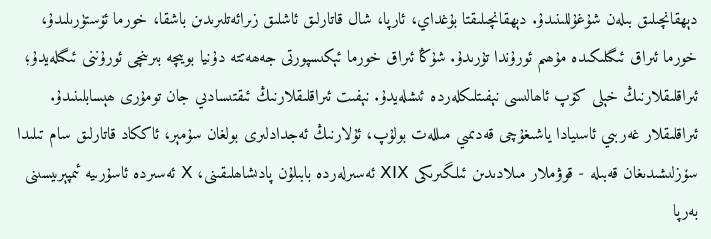دېھقانچىلىق بىلەن شۇغۇللىنىدۇ. دېھقانچىلىقتا بۇغداي، ئارپا، شال قاتارلىق ئاشلىق زىرائەتلىرىدىن باشقا، خورما ئۆستۈرىلىدۇ، خورما ئىراق ئىگىلىكىدە مۇھىم ئورۇندا تۇرىدۇ. شۇڭا ئىراق خورما ئېكىسپورتى جەھەتتە دۇنيا بويىچە بىرىنچى ئورۇننى ئىگىلەيدۇ؛ ئىراقلىقلارنىڭ خېلى كۆپ ئاھالىسى نېفىتلىكلەردە ئىشلەيدۇ. نېفىت ئىراقلىقلارنىڭ ئىقتىسادىي جان تومۇرى ھېسابلىنىدۇ. ئىراقلىقلار غەربىي ئاسىيادا ياشىغۇچى قەدىمىي مىللەت بولۇپ، ئۇلارنىڭ ئەجدادلىرى بولغان سۇمېر، ئاككاد قاتارلىق سام تىلىدا سۆزلىشىدىغان قەبىلە - قوۋملار مىلادىدىن ئىلگىرىكى ⅩⅠⅩ ئەسىرلەردە بابىلۇن پادىشاھلىقىنى، Ⅹ ئەسىردە ئاسۇرىيە ئىمپېرىيسىنى بەرپا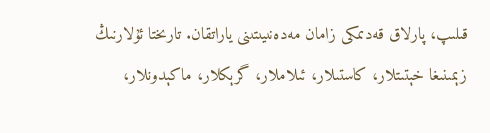قىلىپ، پارلاق قەدىمكى زامان مەدەنىيىتىنى ياراتقان. تارىختا ئۇلارنىڭ زېمىنىغا خېتىتلار، كاستىلار، ئىلاملار، گرېكلار، ماكېدونلار،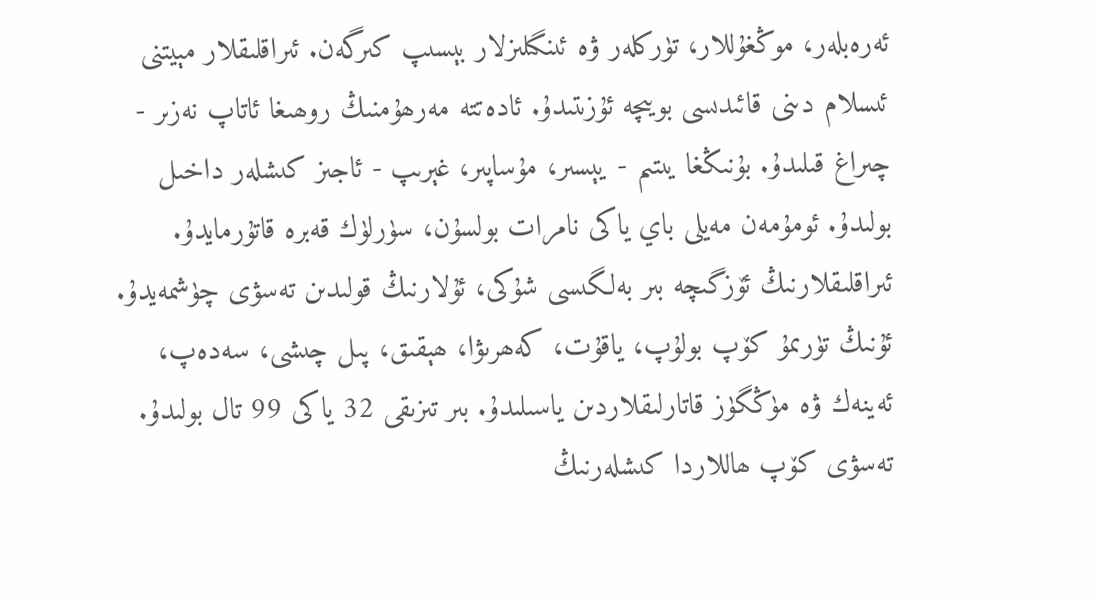ئەرەبلەر، موڭغۇللار، تۈركلەر ۋە ئىنگىلىزلار بېسىپ كىرگەن. ئىراقلىقلار مېيتنى ئىسلام دىنى قائىدىسى بويىچە ئۇزىتىدۇ. ئادەتتە مەرھۇمنىڭ روھىغا ئاتاپ نەزىر - چىراغ قىلىدۇ. بۇنىڭغا يىتىم - يېسىر، مۇساپىر، غېرىپ - ئاجىز كىشلەر داخىل بولىدۇ. ئومۇمەن مەيلى باي ياكى نامرات بولسۇن، سۈرلۈك قەبرە قاتۇرمايدۇ. ئىراقلىقلارنىڭ ئۆزگىچە بىر بەلگىسى شۇكى، ئۇلارنىڭ قولىدىن تەسۋى چۈشمەيدۇ. ئۇنىڭ تۈرىمۇ كۆپ بولۇپ، ياقۇت، كەھرىۋا، ھېقىق، پىل چىشى، سەدەپ، ئەينەك ۋە مۈڭگۈز قاتارلىقلاردىن ياسىلىدۇ. بىر تىزىقى 32 ياكى 99 تال بولىدۇ. تەسۋى كۆپ ھاللاردا كىشلەرنىڭ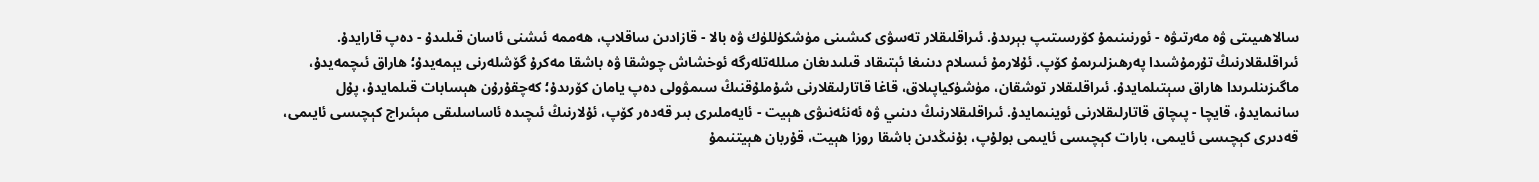سالاھىيىتى ۋە مەرتىۋە - ئورنىنىمۇ كۆرسىتىپ بېرىدۇ. ئىراقلىقلار تەسۋى كىشىنى مۈشكۈللۈك ۋە بالا - قازادىن ساقلاپ، ھەممە ئىشنى ئاسان قىلىدۇ - دەپ قارايدۇ. ئىراقلىقلارنىڭ تۇرمۇشىدا پەرھىزلىرىمۇ كۆپ. ئۇلارمۇ ئىسلام دىنىغا ئېتىقاد قىلىدىغان مىللەتلەرگە ئوخشاش چوشقا ۋە باشقا مەكرۇ گۆشلەرنى يېمەيدۇ؛ ھاراق ئىچمەيدۇ، ماگىزىنلىرىدا ھاراق سېتىلمايدۇ. ئىراقلىقلار توشقان، مۈشۈكياپىلاق، قاغا قاتارلىقلارنى شۇملۇقنىڭ سىمۋولى دەپ يامان كۆرىدۇ؛ كەچقۇرۇن ھېسابات قىلمايدۇ، پۇل سانىمايدۇ، قايچا - پىچاق قاتارلىقلارنى ئوينىمايدۇ. ئىراقلىقلارنىڭ دىنىي ۋە ئەنئەنىۋى ھېيت - ئايەملىرى بىر قەدەر كۆپ، ئۇلارنىڭ ئىچىدە ئاساسلىقى مېئىراج كېچىسى ئايىمى، قەدىرى كېچىسى ئايىمى، بارات كېچىسى ئايىمى بولۇپ، بۇنىڭدىن باشقا روزا ھېيت، قۇربان ھېيتنىمۇ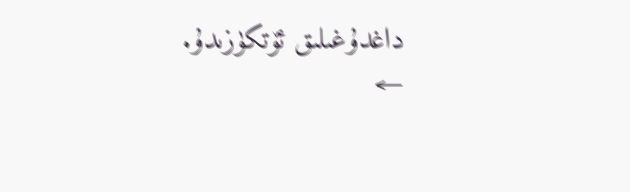داغدۇغىلىق ئۆتكۈزىدۇ.
←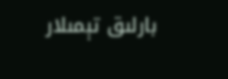بارلىق تېمىلار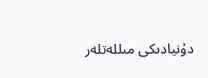دۇنيادىكى مىللەتلەر